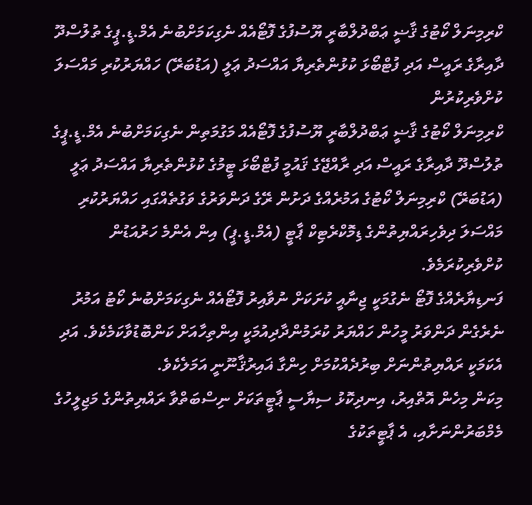ކްރިމިނަލް ކޯޓުގެ ޤާޟީ ޢަބްދުލްބާރީ ޔޫސުފުގެ ފޮޓޯއެއް ނެގިކަމަށްބުނެ އެމް.ޑީ.ޕީގެ ތުލުސްދޫ ދާއިރާގެ ރައީސް އަދި ފުޓްބޯޅަ ކުޅުންތެރިޔާ އައްސަދު ޢަލީ (އަޑުބަރޭ) ހައްޔަރުކުރި މައްސަލަ ކުށްވެރިކުރުން
ކްރިމިނަލް ކޯޓުގެ ޤާޟީ ޢަބްދުލްބާރީ ޔޫސުފުގެ ފޮޓޯއެއް މަގުމަތިން ނެގިކަމަށްބުނެ އެމް.ޑީ.ޕީގެ ތުލުސްދޫ ދާއިރާގެ ރައީސް އަދި ރާއްޖޭގެ ޤައުމީ ފުޓްބޯޅަ ޓީމުގެ ކުޅުންތެރިޔާ އައްސަދު ޢަލީ (އަޑުބަރޭ) ކްރިމިނަލް ކޯޓުގެ އަމުރެއްގެ ދަށުން ރޭގެ ދަންވަރުގެ ވަގުތެއްގައި ހައްޔަރުކުރި މައްސަލަ ދިވެހިރައްޔިތުންގެ ޑިމޮކްރެޓިކް ޕާޓީ (އެމް.ޑީ.ޕީ) އިން އެންމެ ހަރުއަޑުން ކުށްވެރިކުރަމެވެ.
ފަނޑިޔާރެއްގެ ފޮޓޯ ނެގުމަކީ ޖިނާއީ ކުށަކަށް ނުވާއިރު ފޮޓޯއެއް ނެގިކަމަށްބުނެ ކޯޓު އަމުރު ނެރެގެން ދަންވަރު މީހުން ހައްޔަރު ކުރަމުންދާދިއުމަކީ އިންތިހާއަށް ކަންބޮޑުވާކަމެކެވެ. އަދި އެކަމަކީ ރައްޔިތުންނަށް ބިރުދެއްކުމަށް ހިންގާ ޣައިރުޤާނޫނީ އަމަލެކެވެ.
މިކަން މިހެން އޮތްއިރު، އިނދިކޮޅު ސިޔާސީ ޕާޓީތަކަށް ނިސްބަތްވާ ރައްޔިތުންގެ މަޖިލީހުގެ މެމްބަރުންނަށާއި، އެ ޕާޓީތަކުގެ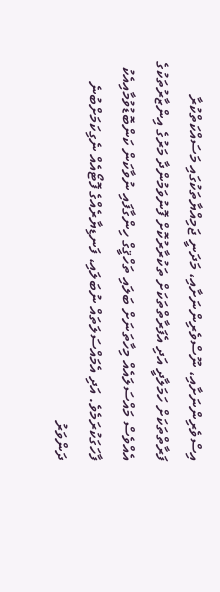އިސްވެރިންނަށާއި، ނޫސްވެރިންނަށާއި، މަދަނީ ޖަމިއްޔާތަކުގައި މަސައްކަތްކުރާ ފަރާތްތަކަށް ހަމަލާދީ އަދި އެފަރާތްތަކަށް ތަކުރާރުކޮށް ފޮނުވަމުންދާ މަރުގެ އިންޒާރުތަކުގެ އެއްވެސް މައްސަލައެއް މިހާތަނަށް ބަލައި ތަހްޤީގް ހިންގާފައި ނުވާކަން ކަންބޮޑުވުމާއިއެކު ފާހަގަކުރަމެވެ. އަދި އެމައްސަލަތައް ނުބަލައި، ފަނޑިޔާރެއްގެ ފޮޓޯއެއް ނެގިކަމަށްބުނެ ދަންވަރު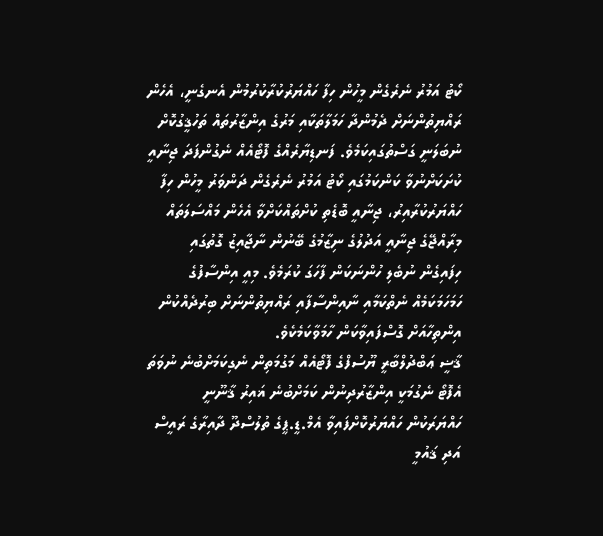ކޯޓު އަމުރު ނެރެގެން މީހުން ހިފާ ހައްޔަރުކުރާކުރުމުން އެނގެނީ، އެހެން ރައްޔިތުންނަށް ދެމުންދާ ހަމަލާތަކާއި މަރުގެ އިންޒާރުތައް ތަހުޤީގުކޮށް ނުބަލަނީ ގަސްތުގައިކަމެވެ. ފަނޑިޔާރެއްގެ ފޮޓޯއެއް ނެގުންފަދަ ޖިނާއީ ކުށަކަށްނުވާ ކަންކަމުގައި ކޯޓު އަމުރު ނެރެގެން ދަންވަރު މީހުން ހިފާ ހައްޔަރުކުރާއިރު، ޖިނާއީ ބޮޑެތި ކުށްތައްކަށްވާ އެހެން މައްސަލަތައް މިރާއްޖޭގެ ޖިނާއީ އަދުލުގެ ނިޒާމުގެ ބޭނުން ނާޖާއިޒު ގޮތުގައި ހިފައިގެން ނުބެލި ހުންނަކަން ފާހަގަ ކުރަމެވެ. މިއީ އިންސާފުގެ ހަމަހަމަކަމެއް ނެތްކަމާއި ނާއިންސާފާއި ރައްޔިތުންނަށް ބިރުދެއްކުން އިންތިހާއަށް ގޮސްފައިވާކަން ހާމަވާކަމެކެވެ.
ޤާޟީ ޢަބްދުލްބާރީ ޔޫސުފްގެ ފޮޓޯއެއް މަގުމަތިން ނެގިކަމަށްބުނެ ނުވަތަ އެފޮޓޯ ނެގުމަކީ އިންޒާރުދިނުން ކަމަށްބުނެ ޣައިރު ޤާނޫނީ ހައްޔަރަކުން ހައްޔަރުކޮށްފައިވާ އެމް.ޑީ.ޕީގެ ތުލުސްދޫ ދާއިރާގެ ރައީސް އަދި ޤައުމީ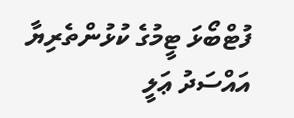ފުޓްބޯޅަ ޓީމުގެ ކުޅުންތެރިޔާ އައްސަދު ޢަލީ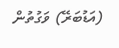(އަޑުބަރޭ) ވަގުތުން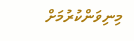މިނިވަންކުރުމަށް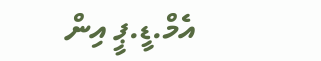އެމް.ޑީ.ޕީ އިން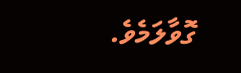ގޮވާލަމެވެ.